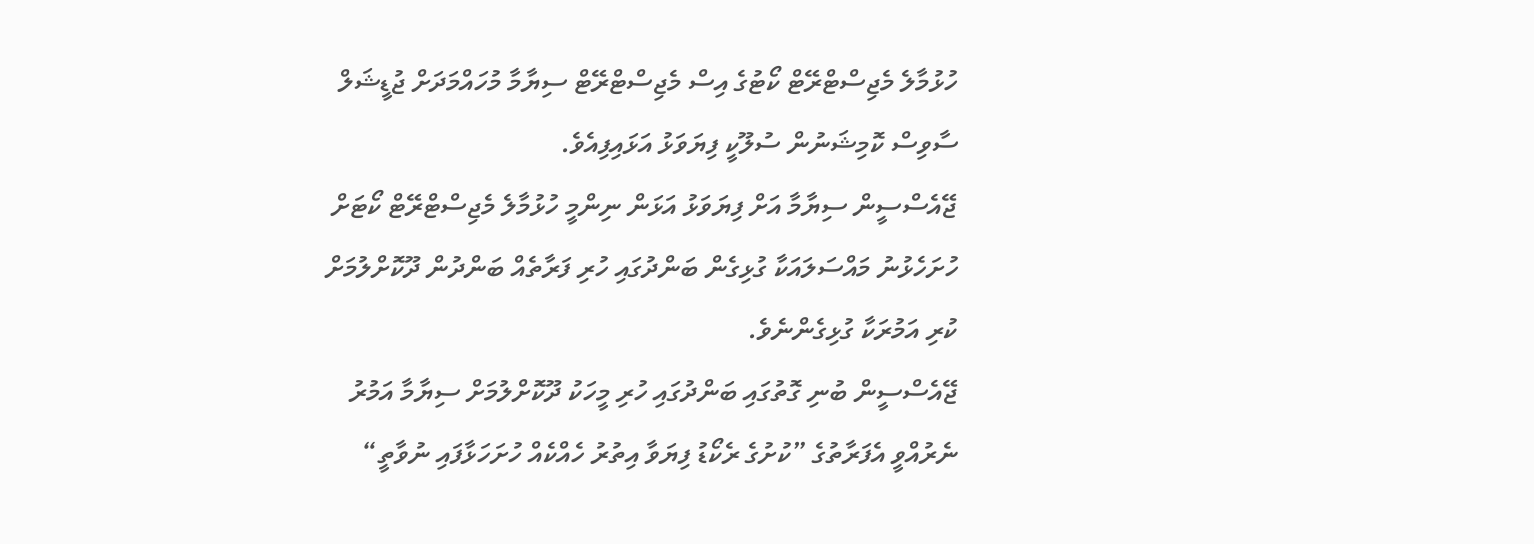ހުޅުމާލެ މެޖިސްޓްރޭޓް ކޯޓުގެ އިސް މެޖިސްޓްރޭޓް ސިޔާމާ މުހައްމަދަށް ޖުޑީޝަލް ސާވިސް ކޮމިޝަނުން ސުލޫކީ ފިޔަވަޅު އަޅައިފިއެވެ.
ޖޭއެސްސީން ސިޔާމާ އަށް ފިޔަވަޅު އަޅަން ނިންމީ ހުޅުމާލެ މެޖިސްޓްރޭޓް ކޯޓަށް ހުށަހެޅުނު މައްސަލައަކާ ގުޅިގެން ބަންދުގައި ހުރި ފަރާތެއް ބަންދުން ދޫކޮށްލުމަށް ކުރި އަމުރަކާ ގުޅިގެންނެވެ.
ޖޭއެސްސީން ބުނި ގޮތުގައި ބަންދުގައި ހުރި މީހަކު ދޫކޮށްލުމަށް ސިޔާމާ އަމުރު ނެރުއްވީ އެފަރާތުގެ ”ކުށުގެ ރެކޯޑު ފިޔަވާ އިތުރު ހެއްކެއް ހުށަހަޅާފައި ނުވާތީ“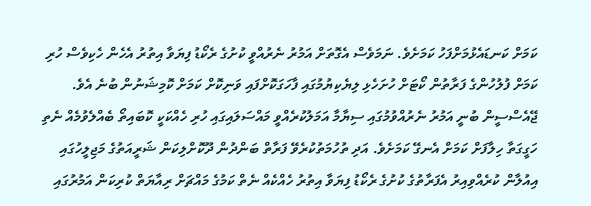ކަމަށް ކަނޑައެޅުމަށްފަހު ކަމަށެވެ. ނަމަވެސް އެގޮތަށް އަމުރު ނެރުއްވީ ކުށުގެ ރެކޯޑު ފިޔަވާ އިތުރު އެހެން ހެކިވެސް ހުރި ކަމަށް ފުލުހުންގެ ފަރާތުން ކޯޓަށް ހުށަހެޅި ލިޔެކިޔުމުގައި ފާހަގަކޮށްފައި ވަނިކޮށް ކަމަށް ކޮމިޝަނުން ބުނެ އެވެ.
ޖޭއެސްސީން ބުނީ އަމުރު ނެރުއްވުމުގައި ސިޔާމާ އަމަލުކުރެއްވީ މައްސަލައިގައި ހުރި ހެއްކަކީ ކޮބައިތޯ ބެއްލެވުމެއް ނެތި ހަގީގަތާ ހިލާފަށް ކަމަށް އެނގޭ ކަމަށެވެ. އަދި ތުހުމަތުކުރެވޭ ފަރާތް ބަންދުން ދޫކޮށްލިކަން ޝަރީއަތުގެ މަޖިލީހުގައި އިއުލާން ކުރެއްވިއިރު އެފަރާތުގެ ކުށުގެ ރެކޯޑު ފިޔަވާ އިތުރު ހެއްކެއް ނެތް ކަމުގެ މައްޗަށް ރިއާޔަތް ކުރިކަން އަމުރުގައި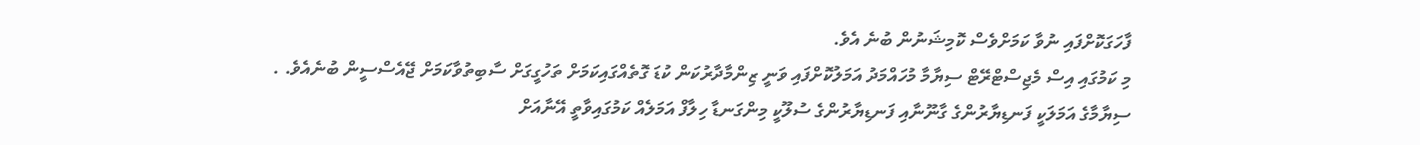ފާހަގަކޮށްފައި ނުވާ ކަމަށްވެސް ކޮމިޝަނުން ބުނެ އެވެ.
މި ކަމުގައި އިސް މެޖިސްޓްރޭޓް ސިޔާމާ މުހައްމަދު އަމަލުކޮށްފައި ވަނީ ޒިންމާދާރުކަން ކުޑަ ގޮތެއްގައިކަމަށް ތަހުގީގަށް ސާބިތުވާކަމަށް ޖޭއެސްސީން ބުނެއެވެ. .
ސިޔާމާގެ އަމަލަކީ ފަނޑިޔާރުންގެ ގާނޫނާއި ފަނޑިޔާރުންގެ ސުލޫކީ މިންގަނޑާ ހިލާފް އަމަލެއް ކަމުގައިވާތީ އޭނާއަށް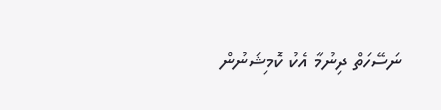ނަސޭހަތް ދިނުމާ އެކު ކޮމިޝަނުން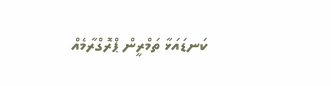ކަނޑައަޅާ ތަމްރީން ޕްރޮގްރާމެއް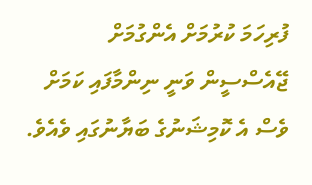ފުރިހަމަ ކުރުމަށް އެންގުމަށް ޖޭއެސްސީން ވަނީ ނިންމާފައި ކަމަށް ވެސް އެ ކޮމިޝަނުގެ ބަޔާނުގައި ވެއެވެ.